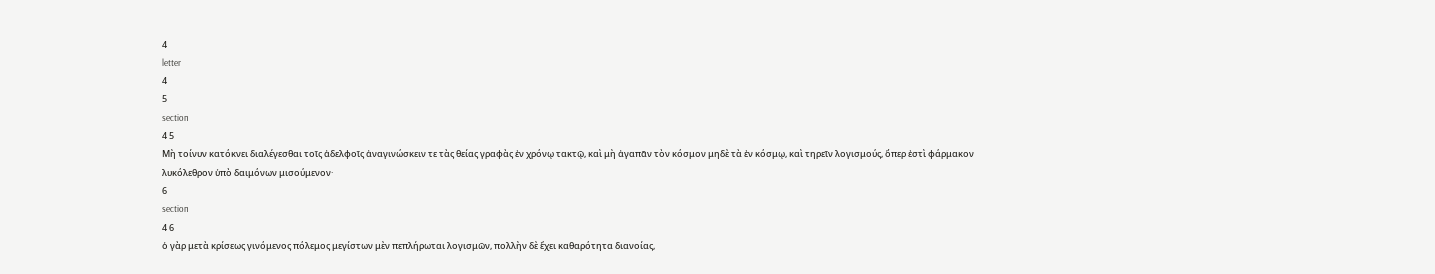4
letter
4
5
section
4 5
Μὴ τοίνυν κατόκνει διαλέγεσθαι τοῖς ἀδελφοῖς ἀναγινώσκειν τε τὰς θείας γραφὰς ἐν χρόνῳ τακτῷ, καὶ μὴ ἀγαπᾶν τὸν κόσμον μηδὲ τὰ ἐν κόσμῳ, καὶ τηρεῖν λογισμούς, ὅπερ ἐστὶ φάρμακον λυκόλεθρον ὑπὸ δαιμόνων μισούμενον·
6
section
4 6
ὁ γὰρ μετὰ κρίσεως γινόμενος πόλεμος μεγίστων μὲν πεπλήρωται λογισμῶν, πολλὴν δὲ ἔχει καθαρότητα διανοίας,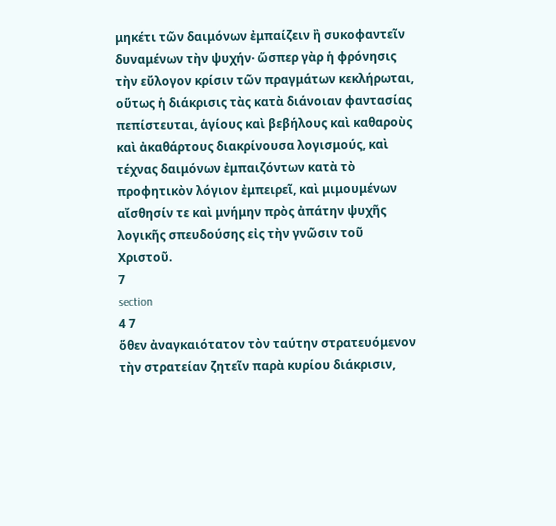μηκέτι τῶν δαιμόνων ἐμπαίζειν ἢ συκοφαντεῖν δυναμένων τὴν ψυχήν· ὥσπερ γὰρ ἡ φρόνησις τὴν εὔλογον κρίσιν τῶν πραγμάτων κεκλήρωται, οὕτως ἡ διάκρισις τὰς κατὰ διάνοιαν φαντασίας πεπίστευται, ἁγίους καὶ βεβήλους καὶ καθαροὺς καὶ ἀκαθάρτους διακρίνουσα λογισμούς, καὶ τέχνας δαιμόνων ἐμπαιζόντων κατὰ τὸ προφητικὸν λόγιον ἐμπειρεῖ, καὶ μιμουμένων αἴσθησίν τε καὶ μνήμην πρὸς ἀπάτην ψυχῆς λογικῆς σπευδούσης εἰς τὴν γνῶσιν τοῦ Χριστοῦ.
7
section
4 7
ὅθεν ἀναγκαιότατον τὸν ταύτην στρατευόμενον τὴν στρατείαν ζητεῖν παρὰ κυρίου διάκρισιν,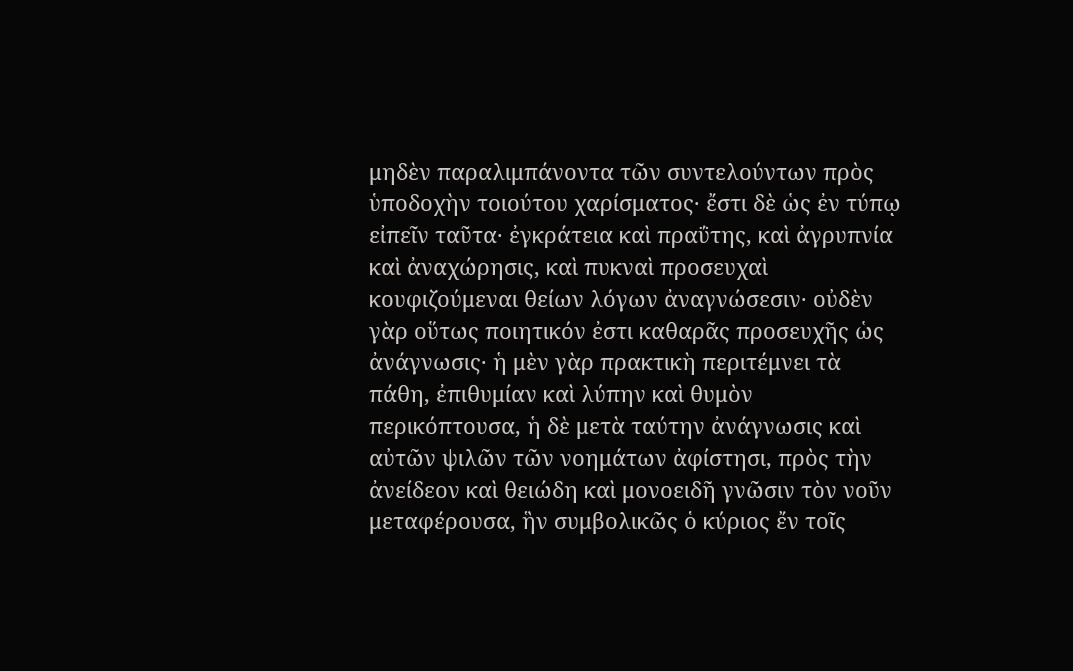μηδὲν παραλιμπάνοντα τῶν συντελούντων πρὸς ὑποδοχὴν τοιούτου χαρίσματος· ἔστι δὲ ὡς ἐν τύπῳ εἰπεῖν ταῦτα· ἐγκράτεια καὶ πραΰτης, καὶ ἀγρυπνία καὶ ἀναχώρησις, καὶ πυκναὶ προσευχαὶ κουφιζούμεναι θείων λόγων ἀναγνώσεσιν· οὐδὲν γὰρ οὕτως ποιητικόν ἐστι καθαρᾶς προσευχῆς ὡς ἀνάγνωσις· ἡ μὲν γὰρ πρακτικὴ περιτέμνει τὰ πάθη, ἐπιθυμίαν καὶ λύπην καὶ θυμὸν περικόπτουσα, ἡ δὲ μετὰ ταύτην ἀνάγνωσις καὶ αὐτῶν ψιλῶν τῶν νοημάτων ἀφίστησι, πρὸς τὴν ἀνείδεον καὶ θειώδη καὶ μονοειδῆ γνῶσιν τὸν νοῦν μεταφέρουσα, ἣν συμβολικῶς ὁ κύριος ἔν τοῖς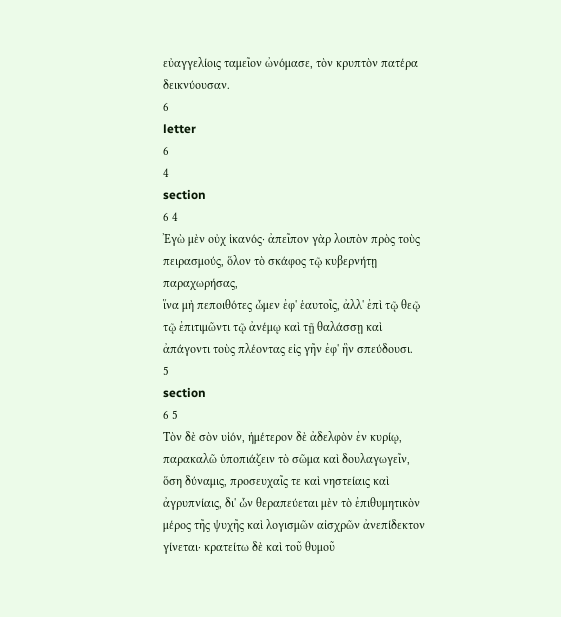εὐαγγελίοις ταμεῖον ὠνόμασε, τὸν κρυπτὸν πατέρα δεικνύουσαν.
6
letter
6
4
section
6 4
Ἐγὼ μὲν οὐχ ἱκανός· ἀπεῖπον γὰρ λοιπὸν πρὸς τοὺς πειρασμούς, ὅλον τὸ σκάφος τῷ κυβερνήτῃ παραχωρήσας,
ἵνα μὴ πεποιθότες ὦμεν ἐφ' ἑαυτοῖς, ἀλλ' ἐπὶ τῷ θεῷ
τῷ ἐπιτιμῶντι τῷ ἀνέμῳ καὶ τῇ θαλάσσῃ καὶ ἀπάγοντι τοὺς πλέοντας εἰς γῆν ἐφ' ἣν σπεύδουσι.
5
section
6 5
Τὸν δὲ σὸν υἱόν, ἡμέτερον δὲ ἀδελφὸν ἐν κυρίῳ, παρακαλῶ ὑποπιάζειν τὸ σῶμα καὶ δουλαγωγεῖν, ὅση δύναμις, προσευχαῖς τε καὶ νηστείαις καὶ ἀγρυπνίαις, δι' ὧν θεραπεύεται μὲν τὸ ἐπιθυμητικὸν μέρος τῆς ψυχῆς καὶ λογισμῶν αἰσχρῶν ἀνεπίδεκτον γίνεται· κρατείτω δὲ καὶ τοῦ θυμοῦ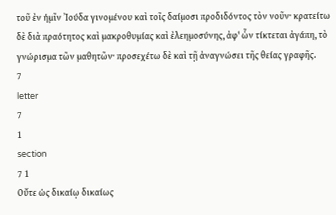τοῦ ἐν ἡμῖν Ἰούδα γινομένου καὶ τοῖς δαίμοσι προδιδόντος τὸν νοῦν· κρατείτω δὲ διὰ πραότητος καὶ μακροθυμίας καὶ ἐλεημοσύνης, ἀφ' ὧν τίκτεται ἀγάπη, τὸ γνώρισμα τῶν μαθητῶν· προσεχέτω δὲ καὶ τῇ ἀναγνώσει τῆς θείας γραφῆς.
7
letter
7
1
section
7 1
Οὔτε ὡς δικαίῳ δικαίως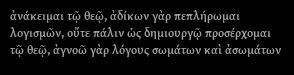ἀνάκειμαι τῷ θεῷ, ἀδίκων γὰρ πεπλήρωμαι λογισμῶν, οὔτε πάλιν ὡς δημιουργῷ προσέρχομαι τῷ θεῷ, ἀγνοῶ γὰρ λόγους σωμάτων καὶ ἀσωμάτων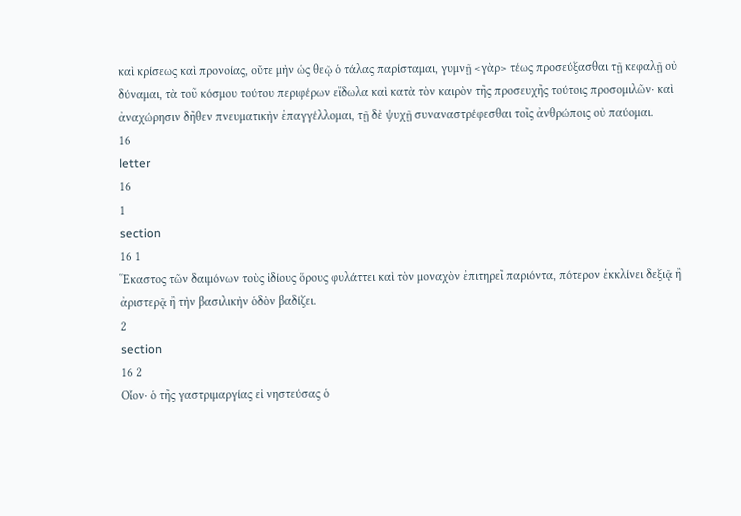καὶ κρίσεως καὶ προνοίας, οὔτε μὴν ὡς θεῷ ὁ τάλας παρίσταμαι, γυμνῇ <γὰρ> τέως προσεύξασθαι τῇ κεφαλῇ οὐ δύναμαι, τὰ τοῦ κόσμου τούτου περιφέρων εἴδωλα καὶ κατὰ τὸν καιρὸν τῆς προσευχῆς τούτοις προσομιλῶν· καὶ ἀναχώρησιν δῆθεν πνευματικὴν ἐπαγγέλλομαι, τῇ δὲ ψυχῇ συναναστρέφεσθαι τοῖς ἀνθρώποις οὐ παύομαι.
16
letter
16
1
section
16 1
Ἕκαστος τῶν δαιμόνων τοὺς ἰδίους ὅρους φυλάττει καὶ τὸν μοναχὸν ἐπιτηρεῖ παριόντα, πότερον ἐκκλίνει δεξιᾷ ἢ ἀριστερᾷ ἢ τὴν βασιλικὴν ὁδὸν βαδίζει.
2
section
16 2
Οἷον· ὁ τῆς γαστριμαργίας εἰ νηστεύσας ὁ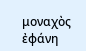μοναχὸς ἐφάνη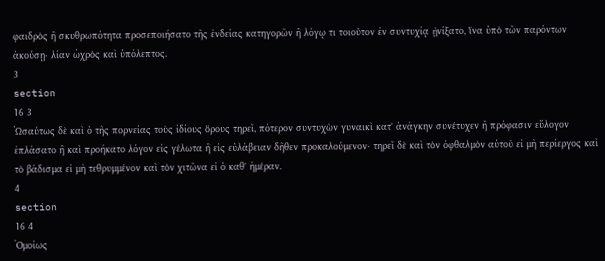φαιδρὸς ἢ σκυθρωπότητα προσεποιήσατο τῆς ἐνδείας κατηγορῶν ἢ λόγῳ τι τοιοῦτον ἐν συντυχίᾳ ᾐνίξατο, ἵνα ὑπὸ τῶν παρόντων ἀκούσῃ· λίαν ὠχρὸς καὶ ὑπόλεπτος.
3
section
16 3
Ὡσαύτως δὲ καὶ ὁ τῆς πορνείας τοὺς ἰδίους ὅρους τηρεῖ, πότερον συντυχὼν γυναικὶ κατ' ἀνάγκην συνέτυχεν ἢ πρόφασιν εὔλογον ἐπλάσατο ἢ καὶ προήκατο λόγον εἰς γέλωτα ἢ εἰς εὐλάβειαν δῆθεν προκαλούμενον· τηρεῖ δὲ καὶ τὸν ὀφθαλμὸν αὐτοῦ εἰ μὴ περίεργος καὶ τὸ βάδισμα εἰ μὴ τεθρυμμένον καὶ τὸν χιτῶνα εἰ ὁ καθ' ἡμέραν.
4
section
16 4
Ὁμοίως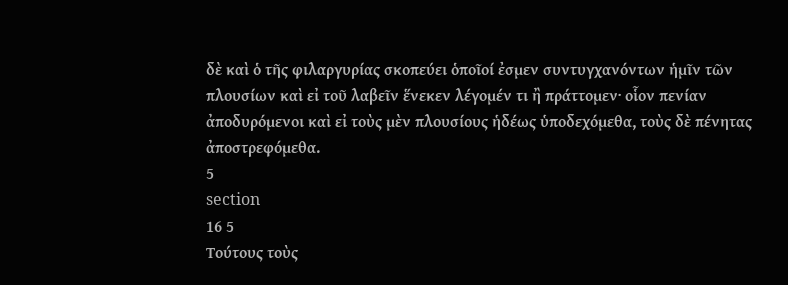δὲ καὶ ὁ τῆς φιλαργυρίας σκοπεύει ὁποῖοί ἐσμεν συντυγχανόντων ἡμῖν τῶν πλουσίων καὶ εἰ τοῦ λαβεῖν ἕνεκεν λέγομέν τι ἢ πράττομεν· οἷον πενίαν ἀποδυρόμενοι καὶ εἰ τοὺς μὲν πλουσίους ἡδέως ὑποδεχόμεθα, τοὺς δὲ πένητας ἀποστρεφόμεθα.
5
section
16 5
Τούτους τοὺς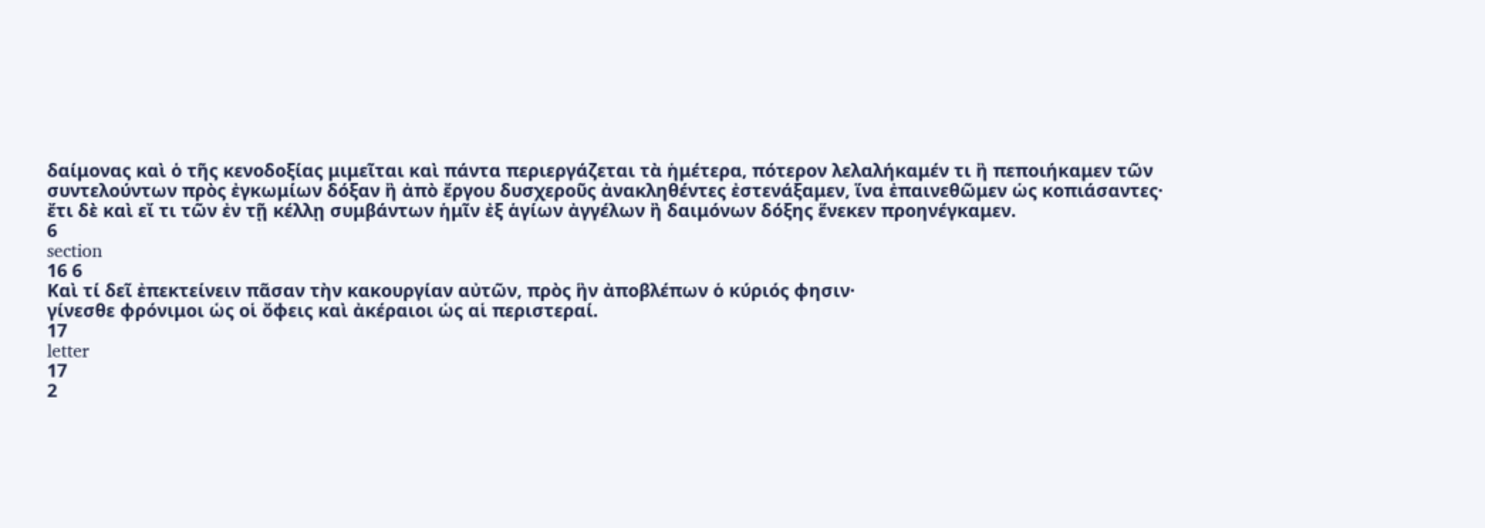δαίμονας καὶ ὁ τῆς κενοδοξίας μιμεῖται καὶ πάντα περιεργάζεται τὰ ἡμέτερα, πότερον λελαλήκαμέν τι ἢ πεποιήκαμεν τῶν συντελούντων πρὸς ἐγκωμίων δόξαν ἢ ἀπὸ ἔργου δυσχεροῦς ἀνακληθέντες ἐστενάξαμεν, ἵνα ἐπαινεθῶμεν ὡς κοπιάσαντες· ἔτι δὲ καὶ εἴ τι τῶν ἐν τῇ κέλλῃ συμβάντων ἡμῖν ἐξ ἁγίων ἀγγέλων ἢ δαιμόνων δόξης ἕνεκεν προηνέγκαμεν.
6
section
16 6
Καὶ τί δεῖ ἐπεκτείνειν πᾶσαν τὴν κακουργίαν αὐτῶν, πρὸς ἣν ἀποβλέπων ὁ κύριός φησιν·
γίνεσθε φρόνιμοι ὡς οἱ ὄφεις καὶ ἀκέραιοι ὡς αἱ περιστεραί.
17
letter
17
2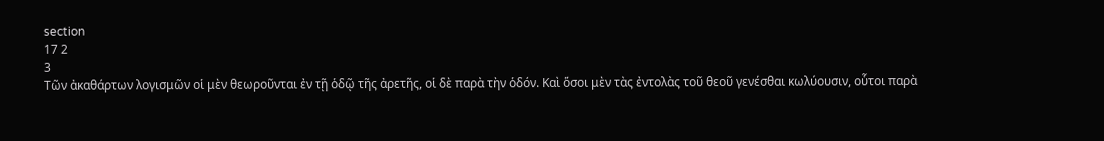section
17 2
3
Τῶν ἀκαθάρτων λογισμῶν οἱ μὲν θεωροῦνται ἐν τῇ ὁδῷ τῆς ἀρετῆς, οἱ δὲ παρὰ τὴν ὁδόν. Καὶ ὅσοι μὲν τὰς ἐντολὰς τοῦ θεοῦ γενέσθαι κωλύουσιν, οὗτοι παρὰ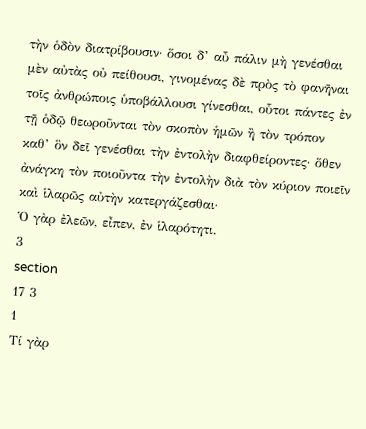τὴν ὁδὸν διατρίβουσιν· ὅσοι δ’ αὖ πάλιν μὴ γενέσθαι μὲν αὐτὰς οὐ πείθουσι, γινομένας δὲ πρὸς τὸ φανῆναι τοῖς ἀνθρώποις ὑποβάλλουσι γίνεσθαι, οὗτοι πάντες ἐν τῇ ὁδῷ θεωροῦνται τὸν σκοπὸν ἡμῶν ἢ τὸν τρόπον καθ’ ὃν δεῖ γενέσθαι τὴν ἐντολὴν διαφθείροντες· ὅθεν ἀνάγκη τὸν ποιοῦντα τὴν ἐντολὴν διὰ τὸν κύριον ποιεῖν καὶ ἱλαρῶς αὐτὴν κατεργάζεσθαι·
Ὁ γὰρ ἐλεῶν, εἶπεν, ἐν ἱλαρότητι.
3
section
17 3
1
Τί γὰρ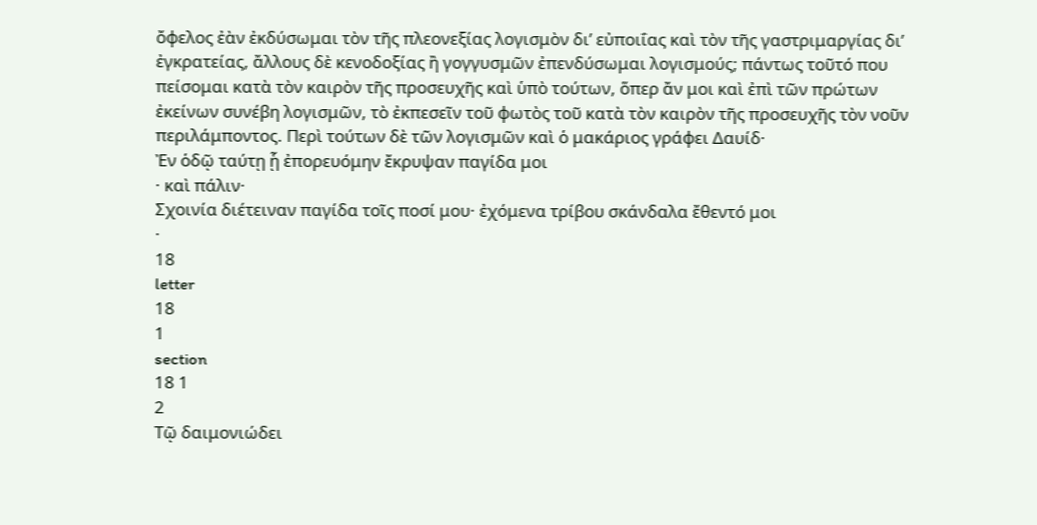ὄφελος ἐὰν ἐκδύσωμαι τὸν τῆς πλεονεξίας λογισμὸν δι’ εὐποιΐας καὶ τὸν τῆς γαστριμαργίας δι’ ἐγκρατείας, ἄλλους δὲ κενοδοξίας ἢ γογγυσμῶν ἐπενδύσωμαι λογισμούς; πάντως τοῦτό που πείσομαι κατὰ τὸν καιρὸν τῆς προσευχῆς καὶ ὑπὸ τούτων, ὅπερ ἄν μοι καὶ ἐπὶ τῶν πρώτων ἐκείνων συνέβη λογισμῶν, τὸ ἐκπεσεῖν τοῦ φωτὸς τοῦ κατὰ τὸν καιρὸν τῆς προσευχῆς τὸν νοῦν περιλάμποντος. Περὶ τούτων δὲ τῶν λογισμῶν καὶ ὁ μακάριος γράφει Δαυίδ·
Ἐν ὁδῷ ταύτῃ ᾗ ἐπορευόμην ἔκρυψαν παγίδα μοι
· καὶ πάλιν·
Σχοινία διέτειναν παγίδα τοῖς ποσί μου· ἐχόμενα τρίβου σκάνδαλα ἔθεντό μοι
·
18
letter
18
1
section
18 1
2
Τῷ δαιμονιώδει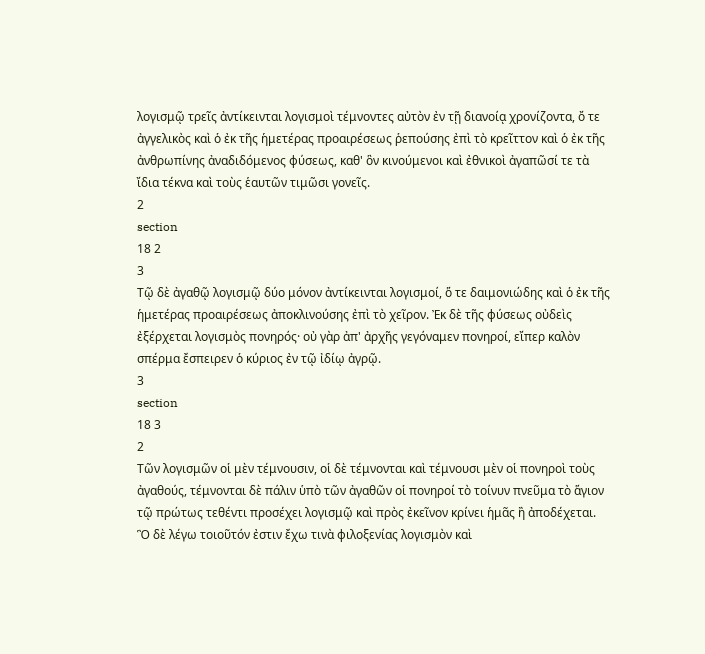λογισμῷ τρεῖς ἀντίκεινται λογισμοὶ τέμνοντες αὐτὸν ἐν τῇ διανοίᾳ χρονίζοντα, ὄ τε ἀγγελικὸς καὶ ὁ ἐκ τῆς ἡμετέρας προαιρέσεως ῥεπούσης ἐπὶ τὸ κρεῖττον καὶ ὁ ἐκ τῆς ἀνθρωπίνης ἀναδιδόμενος φύσεως, καθ' ὃν κινούμενοι καὶ ἐθνικοὶ ἀγαπῶσί τε τὰ ἴδια τέκνα καὶ τοὺς ἑαυτῶν τιμῶσι γονεῖς.
2
section
18 2
3
Τῷ δὲ ἀγαθῷ λογισμῷ δύο μόνον ἀντίκεινται λογισμοί, ὅ τε δαιμονιώδης καὶ ὁ ἐκ τῆς ἡμετέρας προαιρέσεως ἀποκλινούσης ἐπὶ τὸ χεῖρον. Ἐκ δὲ τῆς φύσεως οὐδεὶς ἐξέρχεται λογισμὸς πονηρός· οὐ γὰρ ἀπ' ἀρχῆς γεγόναμεν πονηροί, εἴπερ καλὸν σπέρμα ἔσπειρεν ὁ κύριος ἐν τῷ ἰδίῳ ἀγρῷ.
3
section
18 3
2
Τῶν λογισμῶν οἱ μὲν τέμνουσιν, οἱ δὲ τέμνονται καὶ τέμνουσι μὲν οἱ πονηροὶ τοὺς ἀγαθούς, τέμνονται δὲ πάλιν ὑπὸ τῶν ἀγαθῶν οἱ πονηροί τὸ τοίνυν πνεῦμα τὸ ἅγιον τῷ πρώτως τεθέντι προσέχει λογισμῷ καὶ πρὸς ἐκεῖνον κρίνει ἡμᾶς ἢ ἀποδέχεται. Ὃ δὲ λέγω τοιοῦτόν ἐστιν ἔχω τινὰ φιλοξενίας λογισμὸν καὶ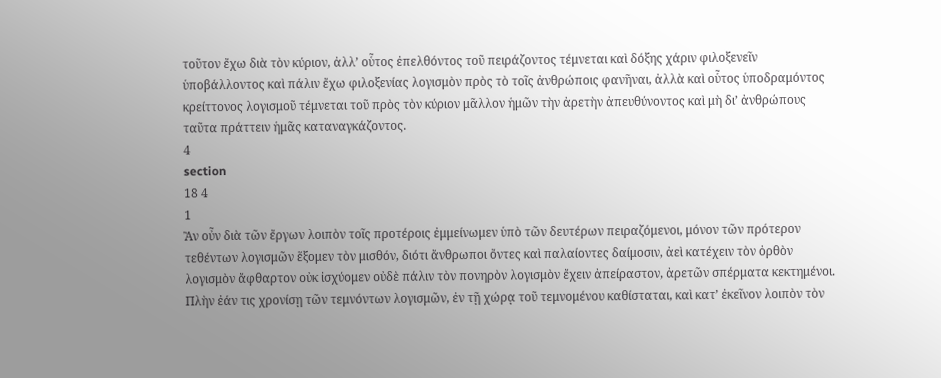τοῦτον ἔχω διὰ τὸν κύριον, ἀλλ’ οὗτος ἐπελθόντος τοῦ πειράζοντος τέμνεται καὶ δόξης χάριν φιλοξενεῖν ὑποβάλλοντος καὶ πάλιν ἔχω φιλοξενίας λογισμὸν πρὸς τὸ τοῖς ἀνθρώποις φανῆναι, ἀλλὰ καὶ οὗτος ὑποδραμόντος κρείττονος λογισμοῦ τέμνεται τοῦ πρὸς τὸν κύριον μᾶλλον ἡμῶν τὴν ἀρετὴν ἀπευθύνοντος καὶ μὴ δι’ ἀνθρώπους ταῦτα πράττειν ἡμᾶς καταναγκάζοντος.
4
section
18 4
1
Ἂν οὖν διὰ τῶν ἔργων λοιπὸν τοῖς προτέροις ἐμμείνωμεν ὑπὸ τῶν δευτέρων πειραζόμενοι, μόνον τῶν πρότερον τεθέντων λογισμῶν ἕξομεν τὸν μισθόν, διότι ἄνθρωποι ὄντες καὶ παλαίοντες δαίμοσιν, ἀεὶ κατέχειν τὸν ὀρθὸν λογισμὸν ἄφθαρτον οὐκ ἰσχύομεν οὐδὲ πάλιν τὸν πονηρὸν λογισμὸν ἔχειν ἀπείραστον, ἀρετῶν σπέρματα κεκτημένοι. Πλὴν ἐάν τις χρονίσῃ τῶν τεμνόντων λογισμῶν, ἐν τῇ χώρᾳ τοῦ τεμνομένου καθίσταται, καὶ κατ’ ἐκεῖνον λοιπὸν τὸν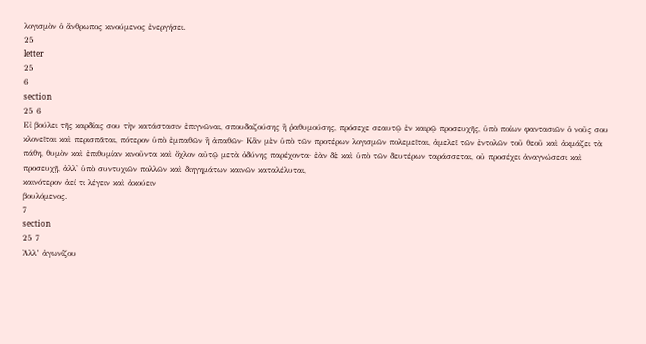λογισμὸν ὁ ἄνθρωπος κινούμενος ἐνεργήσει.
25
letter
25
6
section
25 6
Εἰ βούλει τῆς καρδίας σου τὴν κατάστασιν ἐπιγνῶναι, σπουδαζούσης ἢ ῥαθυμούσης, πρόσεχε σεαυτῷ ἐν καιρῷ προσευχῆς, ὑπὸ ποίων φαντασιῶν ὁ νοῦς σου κλονεῖται καὶ περισπᾶται, πότερον ὑπὸ ἐμπαθῶν ἢ ἀπαθῶν· Κἂν μὲν ὑπὸ τῶν προτέρων λογισμῶν πολεμεῖται, ἀμελεῖ τῶν ἐντολῶν τοῦ θεοῦ καὶ ἀκμάζει τὰ πάθη, θυμὸν καὶ ἐπιθυμίαν κινοῦντα καὶ ὄχλον αὐτῷ μετὰ ὀδύνης παρέχοντα· ἐὰν δὲ καὶ ὑπὸ τῶν δευτέρων ταράσσεται, οὐ προσέχει ἀναγνώσεσι καὶ προσευχῇ, ἀλλ' ὑπὸ συντυχιῶν πολλῶν καὶ διηγημάτων καινῶν καταλέλυται,
καινότερον ἀεί τι λέγειν καὶ ἀκούειν
βουλόμενος.
7
section
25 7
Ἀλλ’ ἀγωνίζου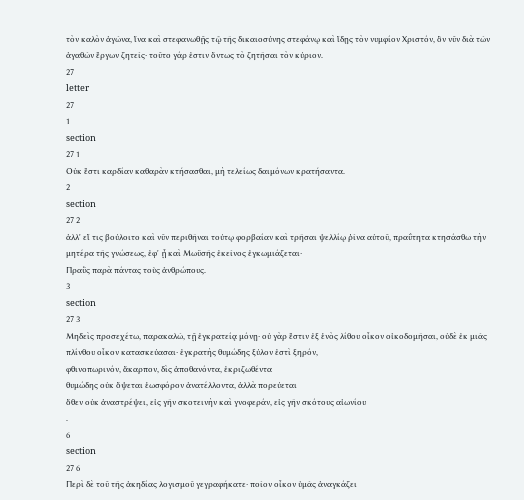τὸν καλὸν ἀγῶνα, ἵνα καὶ στεφανωθῇς τῷ τῆς δικαιοσύνης στεφάνῳ καὶ ἴδῃς τὸν νυμφίον Χριστόν, ὃν νῦν διὰ τῶν ἀγαθῶν ἔργων ζητεῖς· τοῦτο γάρ ἐστιν ὄντως τὸ ζητῆσαι τὸν κύριον.
27
letter
27
1
section
27 1
Οὐκ ἔστι καρδίαν καθαρὰν κτήσασθαι, μὴ τελείως δαιμόνων κρατήσαντα.
2
section
27 2
ἀλλ' εἴ τις βούλοιτο καὶ νῦν περιθῆναι τούτῳ φορβαίαν καὶ τρῆσαι ψελλίῳ ῥῖνα αὐτοῦ, πραΰτητα κτησάσθω τὴν μητέρα τῆς γνώσεως, ἐφ' ᾗ καὶ Μωϋσῆς ἐκεῖνος ἐγκωμιάζεται·
Πραῢς παρὰ πάντας τοὺς ἀνθρώπους.
3
section
27 3
Μηδεὶς προσεχέτω, παρακαλῶ, τῇ ἐγκρατείᾳ μόνῃ· οὐ γὰρ ἔστιν ἐξ ἑνὸς λίθου οἶκον οἰκοδομῆσαι, οὐδὲ ἐκ μιᾶς πλίνθου οἶκον κατασκεύασαι· ἐγκρατὴς θυμώδης ξύλον ἐστὶ ξηρόν,
φθινοπωρινόν, ἄκαρπον, δὶς ἀποθανόντα, ἐκριζωθέντα
θυμώδης οὐκ ὄψεται ἑωσφόρον ἀνατέλλοντα, ἀλλὰ πορεύεται
ὅθεν οὐκ ἀναστρέψει, εἰς γῆν σκοτεινὴν καὶ γνοφεράν, εἰς γῆν σκότους αἰωνίου
.
6
section
27 6
Περὶ δὲ τοῦ τῆς ἀκηδίας λογισμοῦ γεγραφήκατε· ποῖον οἶκον ὑμᾶς ἀναγκάζει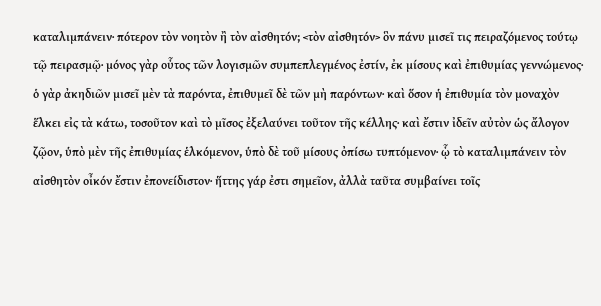καταλιμπάνειν· πότερον τὸν νοητὸν ἢ τὸν αἰσθητόν; <τὸν αἰσθητόν> ὃν πάνυ μισεῖ τις πειραζόμενος τούτῳ τῷ πειρασμῷ· μόνος γὰρ οὗτος τῶν λογισμῶν συμπεπλεγμένος ἐστίν, ἐκ μίσους καὶ ἐπιθυμίας γεννώμενος· ὁ γὰρ ἀκηδιῶν μισεῖ μὲν τὰ παρόντα, ἐπιθυμεῖ δὲ τῶν μὴ παρόντων· καὶ ὅσον ἡ ἐπιθυμία τὸν μοναχὸν ἕλκει εἰς τὰ κάτω, τοσοῦτον καὶ τὸ μῖσος ἐξελαύνει τοῦτον τῆς κέλλης· καὶ ἔστιν ἰδεῖν αὐτὸν ὡς ἄλογον ζῷον, ὑπὸ μὲν τῆς ἐπιθυμίας ἑλκόμενον, ὑπὸ δὲ τοῦ μίσους ὀπίσω τυπτόμενον· ᾧ τὸ καταλιμπάνειν τὸν αἰσθητὸν οἶκόν ἔστιν ἐπονείδιστον· ἥττης γάρ ἐστι σημεῖον, ἀλλὰ ταῦτα συμβαίνει τοῖς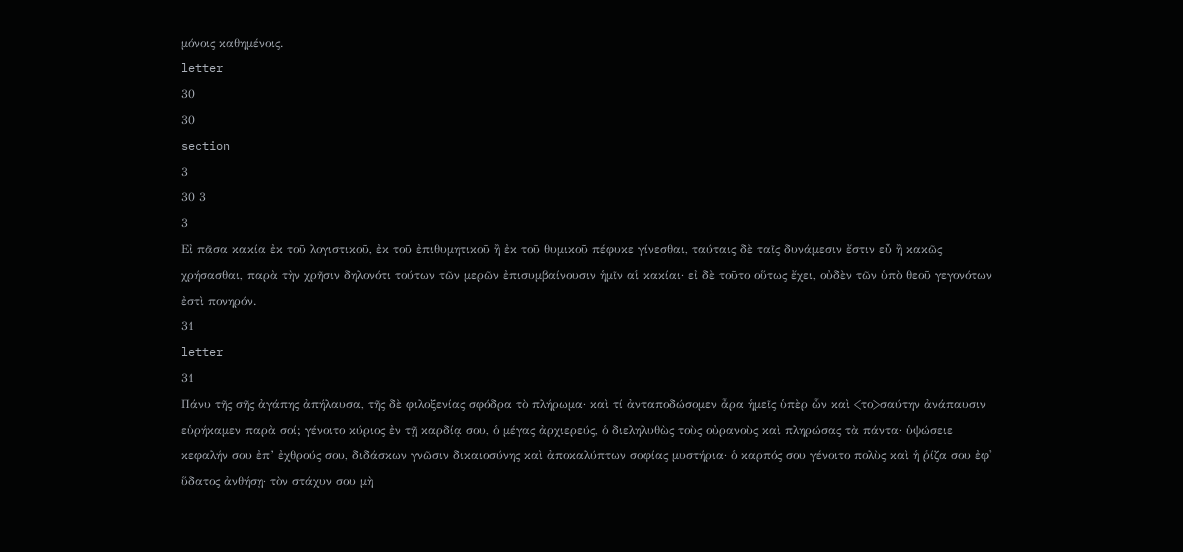μόνοις καθημένοις.
letter
30
30
section
3
30 3
3
Εἰ πᾶσα κακία ἐκ τοῦ λογιστικοῦ, ἐκ τοῦ ἐπιθυμητικοῦ ἢ ἐκ τοῦ θυμικοῦ πέφυκε γίνεσθαι, ταύταις δὲ ταῖς δυνάμεσιν ἔστιν εὖ ἢ κακῶς χρήσασθαι, παρὰ τὴν χρῆσιν δηλονότι τούτων τῶν μερῶν ἐπισυμβαίνουσιν ἡμῖν αἱ κακίαι· εἰ δὲ τοῦτο οὕτως ἔχει, οὐδὲν τῶν ὑπὸ θεοῦ γεγονότων ἐστὶ πονηρόν.
31
letter
31
Πάνυ τῆς σῆς ἀγάπης ἀπήλαυσα, τῆς δὲ φιλοξενίας σφόδρα τὸ πλήρωμα· καὶ τί ἀνταποδώσομεν ἆρα ἡμεῖς ὑπὲρ ὧν καὶ <το>σαύτην ἀνάπαυσιν εὑρήκαμεν παρὰ σοί; γένοιτο κύριος ἐν τῇ καρδίᾳ σου, ὁ μέγας ἀρχιερεύς, ὁ διεληλυθὼς τοὺς οὐρανοὺς καὶ πληρώσας τὰ πάντα· ὑψώσειε κεφαλήν σου ἐπ’ ἐχθρούς σου, διδάσκων γνῶσιν δικαιοσύνης καὶ ἀποκαλύπτων σοφίας μυστήρια· ὁ καρπός σου γένοιτο πολὺς καὶ ἡ ῥίζα σου ἐφ' ὕδατος ἀνθήσῃ· τὸν στάχυν σου μὴ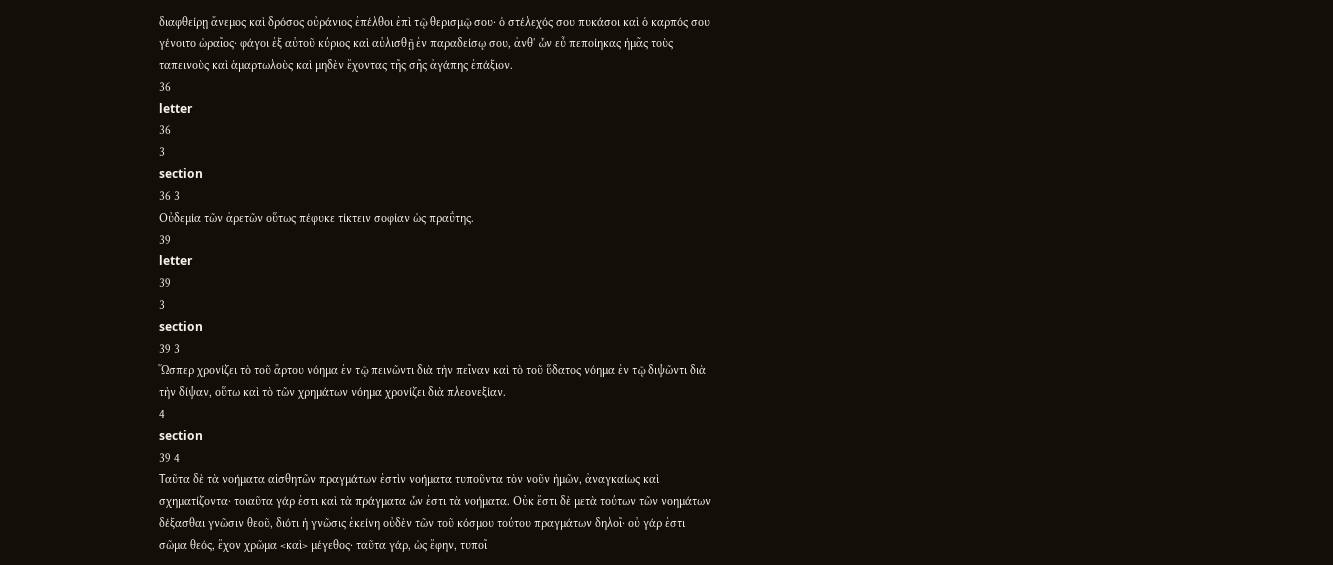διαφθείρῃ ἄνεμος καὶ δρόσος οὐράνιος ἐπέλθοι ἐπὶ τῷ θερισμῷ σου· ὁ στέλεχός σου πυκάσοι καὶ ὁ καρπός σου γένοιτο ὡραῖος· φάγοι ἐξ αὐτοῦ κύριος καὶ αὐλισθῇ ἐν παραδείσῳ σου, ἀνθ' ὧν εὖ πεποίηκας ἡμᾶς τοὺς ταπεινοὺς καὶ ἁμαρτωλοὺς καὶ μηδὲν ἔχοντας τῆς σῆς ἀγάπης ἐπάξιον.
36
letter
36
3
section
36 3
Οὐδεμία τῶν ἀρετῶν οὕτως πέφυκε τίκτειν σοφίαν ὡς πραΰτης.
39
letter
39
3
section
39 3
Ὥσπερ χρονίζει τὸ τοῦ ἄρτου νόημα ἐν τῷ πεινῶντι διὰ τὴν πεῖναν καὶ τὸ τοῦ ὕδατος νόημα ἐν τῷ διψῶντι διὰ τὴν δίψαν, οὕτω καὶ τὸ τῶν χρημάτων νόημα χρονίζει διὰ πλεονεξίαν.
4
section
39 4
Ταῦτα δὲ τὰ νοήματα αἰσθητῶν πραγμάτων ἐστὶν νοήματα τυποῦντα τὸν νοῦν ἡμῶν, ἀναγκαίως καὶ σχηματίζοντα· τοιαῦτα γάρ ἐστι καὶ τὰ πράγματα ὧν ἐστι τὰ νοήματα. Οὐκ ἔστι δὲ μετὰ τούτων τῶν νοημάτων δέξασθαι γνῶσιν θεοῦ, διότι ἡ γνῶσις ἐκείνη οὐδὲν τῶν τοῦ κόσμου τούτου πραγμάτων δηλοῖ· οὐ γάρ ἐστι σῶμα θεός, ἔχον χρῶμα <καὶ> μέγεθος· ταῦτα γάρ, ὡς ἔφην, τυποῖ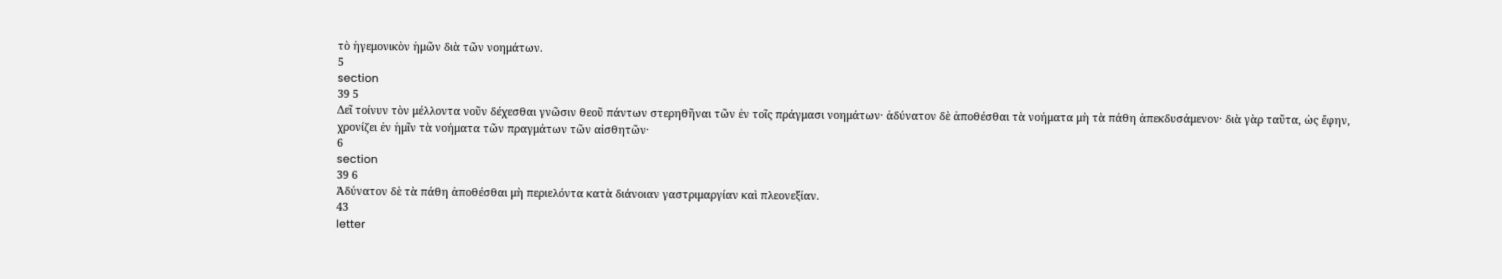τὸ ἡγεμονικὸν ἡμῶν διὰ τῶν νοημάτων.
5
section
39 5
Δεῖ τοίνυν τὸν μέλλοντα νοῦν δέχεσθαι γνῶσιν θεοῦ πάντων στερηθῆναι τῶν ἐν τοῖς πράγμασι νοημάτων· ἀδύνατον δὲ ἀποθέσθαι τὰ νοήματα μὴ τὰ πάθη ἀπεκδυσάμενον· διὰ γὰρ ταῦτα, ὡς ἔφην, χρονίζει ἐν ἡμῖν τὰ νοήματα τῶν πραγμάτων τῶν αἰσθητῶν·
6
section
39 6
Ἀδύνατον δὲ τὰ πάθη ἀποθέσθαι μὴ περιελόντα κατὰ διάνοιαν γαστριμαργίαν καὶ πλεονεξίαν.
43
letter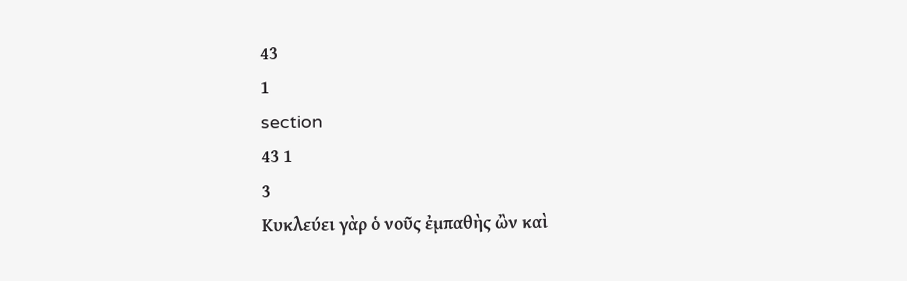43
1
section
43 1
3
Κυκλεύει γὰρ ὁ νοῦς ἐμπαθὴς ὢν καὶ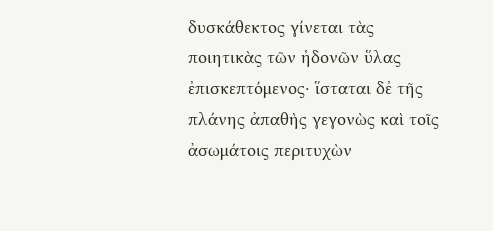δυσκάθεκτος γίνεται τὰς ποιητικὰς τῶν ἡδονῶν ὕλας ἐπισκεπτόμενος· ἵσταται δἐ τῆς πλάνης ἀπαθὴς γεγονὼς καὶ τοῖς ἀσωμάτοις περιτυχὼν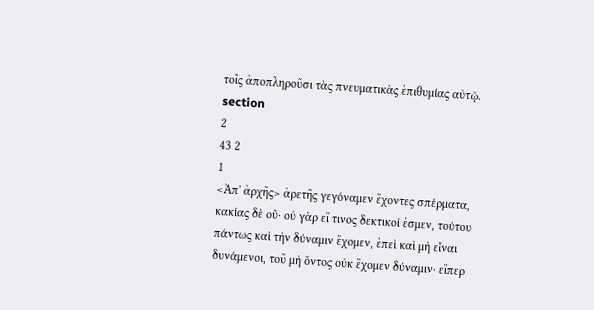τοῖς ἀποπληροῦσι τὰς πνευματικὰς ἐπιθυμίας αὐτῷ.
section
2
43 2
1
<Ἀπ' ἀρχῆς> ἀρετῆς γεγόναμεν ἔχοντες σπέρματα, κακίας δὲ οὔ· οὐ γὰρ εἴ τινος δεκτικοί ἐσμεν, τούτου πάντως καὶ τὴν δύναμιν ἔχομεν, ἐπεὶ καὶ μὴ εἶναι δυνάμενοι, τοῦ μὴ ὄντος οὐκ ἔχομεν δύναμιν· εἴπερ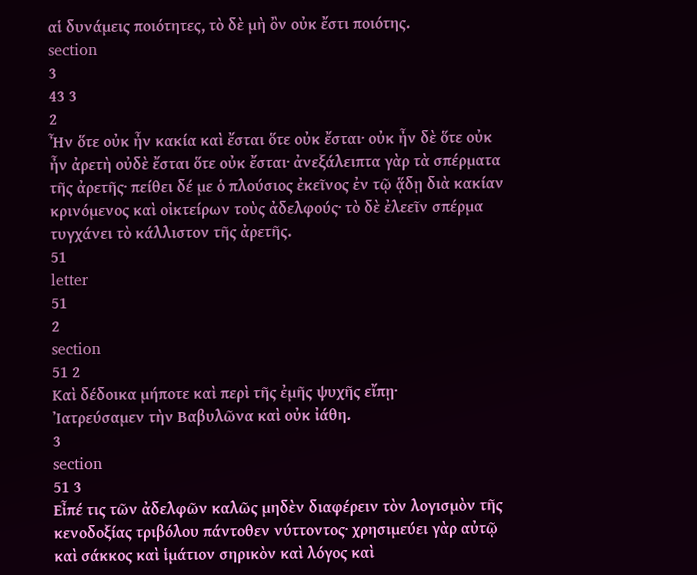αἱ δυνάμεις ποιότητες, τὸ δὲ μὴ ὂν οὐκ ἔστι ποιότης.
section
3
43 3
2
Ἦν ὅτε οὐκ ἦν κακία καὶ ἔσται ὅτε οὐκ ἔσται· οὐκ ἦν δὲ ὅτε οὐκ ἦν ἀρετὴ οὐδὲ ἔσται ὅτε οὐκ ἔσται· ἀνεξάλειπτα γὰρ τὰ σπέρματα τῆς ἀρετῆς· πείθει δέ με ὁ πλούσιος ἐκεῖνος ἐν τῷ ᾅδῃ διὰ κακίαν κρινόμενος καὶ οἰκτείρων τοὺς ἀδελφούς· τὸ δὲ ἐλεεῖν σπέρμα τυγχάνει τὸ κάλλιστον τῆς ἀρετῆς.
51
letter
51
2
section
51 2
Καὶ δέδοικα μήποτε καὶ περὶ τῆς ἐμῆς ψυχῆς εἴπῃ·
Ἰατρεύσαμεν τὴν Βαβυλῶνα καὶ οὐκ ἰάθη.
3
section
51 3
Εἶπέ τις τῶν ἀδελφῶν καλῶς μηδὲν διαφέρειν τὸν λογισμὸν τῆς κενοδοξίας τριβόλου πάντοθεν νύττοντος· χρησιμεύει γὰρ αὐτῷ καὶ σάκκος καὶ ἱμάτιον σηρικὸν καὶ λόγος καὶ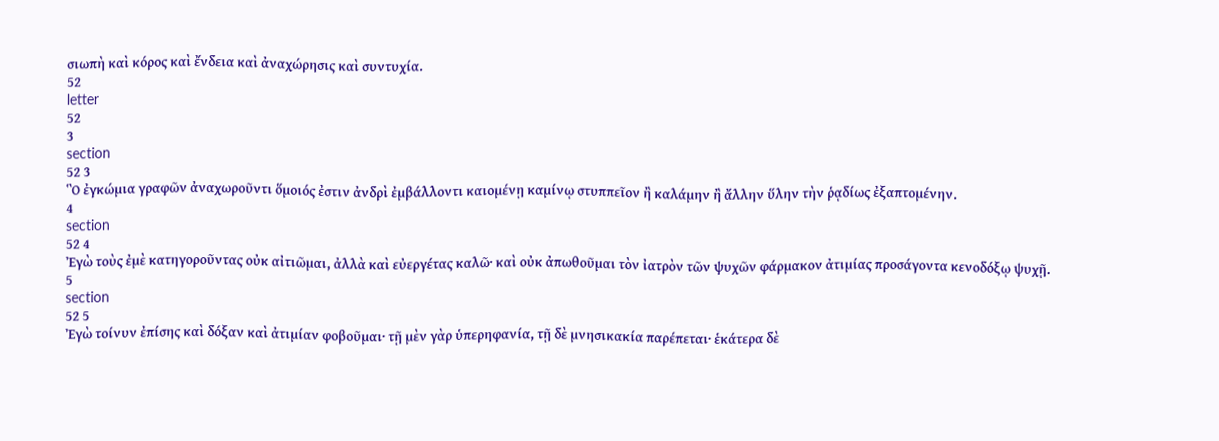σιωπὴ καὶ κόρος καὶ ἔνδεια καὶ ἀναχώρησις καὶ συντυχία.
52
letter
52
3
section
52 3
Ὃ ἐγκώμια γραφῶν ἀναχωροῦντι ὅμοιός ἐστιν ἀνδρὶ ἐμβάλλοντι καιομένῃ καμίνῳ στυππεῖον ἢ καλάμην ἢ ἄλλην ὕλην τὴν ῥᾳδίως ἐξαπτομένην.
4
section
52 4
Ἐγὼ τοὺς ἐμὲ κατηγοροῦντας οὐκ αἰτιῶμαι, ἀλλὰ καὶ εὐεργέτας καλῶ· καὶ οὐκ ἀπωθοῦμαι τὸν ἰατρὸν τῶν ψυχῶν φάρμακον ἀτιμίας προσάγοντα κενοδόξῳ ψυχῇ.
5
section
52 5
Ἐγὼ τοίνυν ἐπίσης καὶ δόξαν καὶ ἀτιμίαν φοβοῦμαι· τῇ μὲν γὰρ ὑπερηφανία, τῇ δὲ μνησικακία παρέπεται· ἑκάτερα δὲ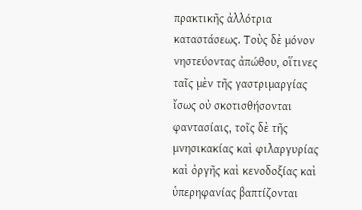πρακτικῆς ἀλλότρια καταστάσεως. Τοὺς δὲ μόνον νηστεύοντας ἀπώθου, οἵτινες ταῖς μὲν τῆς γαστριμαργίας ἴσως οὐ σκοτισθήσονται φαντασίαις, τοῖς δὲ τῆς μνησικακίας καὶ φιλαργυρίας καὶ ὀργῆς καὶ κενοδοξίας καὶ ὑπερηφανίας βαπτίζονται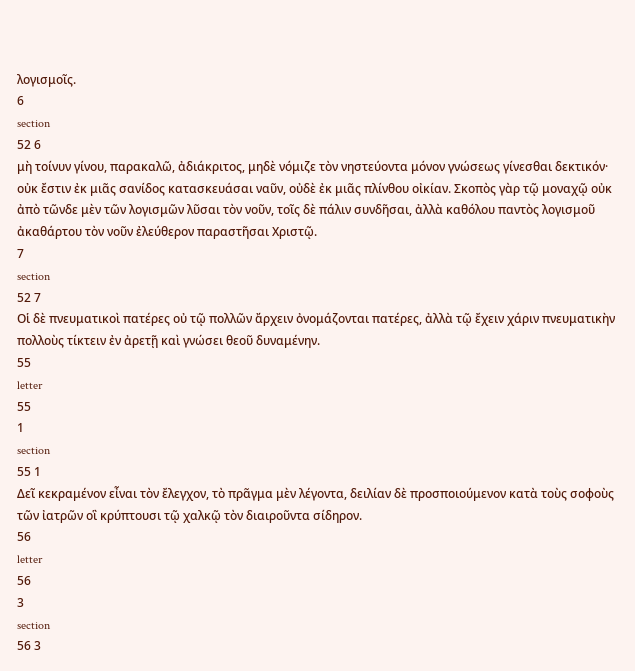λογισμοῖς.
6
section
52 6
μὴ τοίνυν γίνου, παρακαλῶ, ἀδιάκριτος, μηδὲ νόμιζε τὸν νηστεύοντα μόνον γνώσεως γίνεσθαι δεκτικόν· οὐκ ἔστιν ἐκ μιᾶς σανίδος κατασκευάσαι ναῦν, οὐδὲ ἐκ μιᾶς πλίνθου οἰκίαν. Σκοπὸς γὰρ τῷ μοναχῷ οὐκ ἀπὸ τῶνδε μὲν τῶν λογισμῶν λῦσαι τὸν νοῦν, τοῖς δὲ πάλιν συνδῆσαι, ἀλλὰ καθόλου παντὸς λογισμοῦ ἀκαθάρτου τὸν νοῦν ἐλεύθερον παραστῆσαι Χριστῷ.
7
section
52 7
Οἱ δὲ πνευματικοὶ πατέρες οὐ τῷ πολλῶν ἄρχειν ὀνομάζονται πατέρες, ἀλλὰ τῷ ἔχειν χάριν πνευματικὴν πολλοὺς τίκτειν ἐν ἀρετῇ καὶ γνώσει θεοῦ δυναμένην.
55
letter
55
1
section
55 1
Δεῖ κεκραμένον εἶναι τὸν ἔλεγχον, τὸ πρᾶγμα μὲν λέγοντα, δειλίαν δὲ προσποιούμενον κατὰ τοὺς σοφοὺς τῶν ἰατρῶν οἳ κρύπτουσι τῷ χαλκῷ τὸν διαιροῦντα σίδηρον.
56
letter
56
3
section
56 3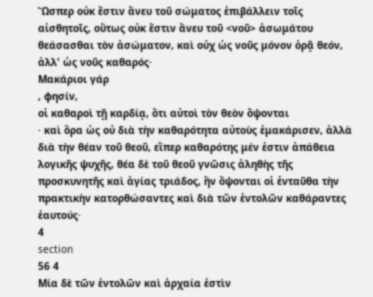Ὥσπερ οὐκ ἔστιν ἄνευ τοῦ σώματος ἐπιβάλλειν τοῖς αἰσθητοῖς, οὕτως οὐκ ἔστιν ἄνευ τοῦ <νοῦ> ἀσωμάτου θεάσασθαι τὸν ἀσώματον, καὶ οὐχ ὡς νοῦς μόνον ὁρᾷ θεόν, ἀλλ' ὡς νοῦς καθαρός·
Μακάριοι γάρ
, φησίν,
οἱ καθαροὶ τῇ καρδίᾳ, ὅτι αὐτοὶ τὸν θεὸν ὄψονται
· καὶ ὅρα ὡς οὐ διὰ τὴν καθαρότητα αὐτοὺς ἐμακάρισεν, ἀλλὰ διὰ τὴν θέαν τοῦ θεοῦ, εἴπερ καθαρότης μέν ἐστιν ἀπάθεια λογικῆς ψυχῆς, θέα δὲ τοῦ θεοῦ γνῶσις ἀληθὴς τῆς προσκυνητῆς καὶ ἁγίας τριάδος, ἣν ὄψονται οἱ ἐνταῦθα τὴν πρακτικὴν κατορθώσαντες καὶ διὰ τῶν ἐντολῶν καθάραντες ἑαυτούς·
4
section
56 4
Μία δὲ τῶν ἐντολῶν καὶ ἀρχαία ἐστὶν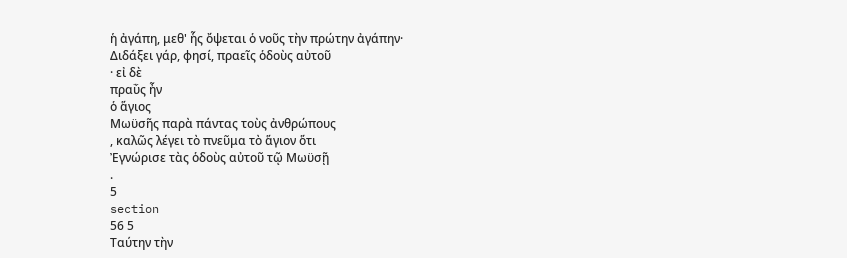ἡ ἀγάπη, μεθ' ἧς ὄψεται ὁ νοῦς τὴν πρώτην ἀγάπην·
Διδάξει γάρ, φησί, πραεῖς ὁδοὺς αὐτοῦ
· εἰ δὲ
πραῢς ἦν
ὁ ἅγιος
Μωϋσῆς παρὰ πάντας τοὺς ἀνθρώπους
, καλῶς λέγει τὸ πνεῦμα τὸ ἅγιον ὅτι
Ἐγνώρισε τὰς ὁδοὺς αὐτοῦ τῷ Μωϋσῇ
.
5
section
56 5
Ταύτην τὴν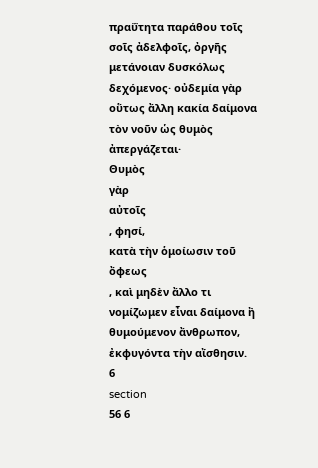πραΰτητα παράθου τοῖς σοῖς ἀδελφοῖς, ὀργῆς μετάνοιαν δυσκόλως δεχόμενος· οὐδεμία γὰρ οὕτως ἄλλη κακία δαίμονα τὸν νοῦν ὡς θυμὸς ἀπεργάζεται·
Θυμὸς
γὰρ
αὐτοῖς
, φησί,
κατὰ τὴν ὁμοίωσιν τοῦ ὄφεως
, καὶ μηδὲν ἄλλο τι νομίζωμεν εἶναι δαίμονα ἢ θυμούμενον ἄνθρωπον, ἐκφυγόντα τὴν αἴσθησιν.
6
section
56 6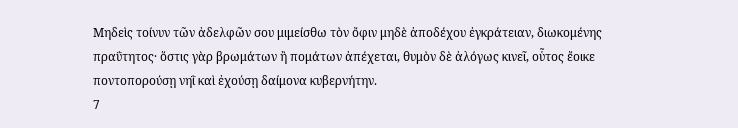Μηδεὶς τοίνυν τῶν ἀδελφῶν σου μιμείσθω τὸν ὄφιν μηδὲ ἀποδέχου ἐγκράτειαν, διωκομένης πραΰτητος· ὅστις γὰρ βρωμάτων ἢ πομάτων ἀπέχεται, θυμὸν δὲ ἀλόγως κινεῖ, οὗτος ἔοικε ποντοπορούσῃ νηῒ καὶ ἐχούσῃ δαίμονα κυβερνήτην.
7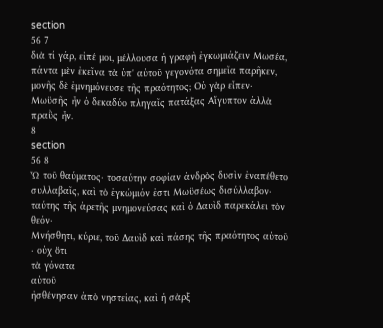section
56 7
διὰ τί γάρ, εἰπέ μοι, μέλλουσα ἡ γραφὴ ἐγκωμιάζειν Μωσέα, πάντα μὲν ἐκεῖνα τὰ ὑπ' αὐτοῦ γεγονότα σημεῖα παρῆκεν, μονῆς δὲ ἐμνημόνευσε τῆς πραότητος; Οὐ γὰρ εἶπεν· Μωϋσῆς ἦν ὁ δεκαδύο πληγαῖς πατάξας Αἴγυπτον ἀλλὰ πραῢς ἦν.
8
section
56 8
Ὦ τοῦ θαύματος· τοσαύτην σοφίαν ἀνδρὸς δυσὶν ἐναπέθετο συλλαβαῖς, καὶ τὸ ἐγκώμιόν ἐστι Μωϋσέως δισύλλαβον· ταύτης τῆς ἀρετῆς μνημονεύσας καὶ ὁ Δαυὶδ παρεκάλει τὸν θεόν·
Μνήσθητι, κύριε, τοῦ Δαυὶδ καὶ πάσης τῆς πραότητος αὐτοῦ
· οὐχ ὅτι
τὰ γόνατα
αὐτοῦ
ἠσθένησαν ἀπὸ νηστείας, καὶ ἡ σὰρξ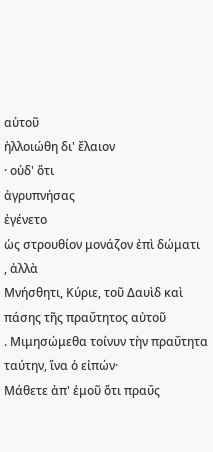αὐτοῦ
ἠλλοιώθη δι' ἔλαιον
· οὐδ' ὅτι
ἀγρυπνήσας
ἐγένετο
ὡς στρουθίον μονάζον ἐπὶ δώματι
, ἀλλὰ
Μνήσθητι, Κύριε, τοῦ Δαυὶδ καὶ πάσης τῆς πραΰτητος αὐτοῦ
. Μιμησώμεθα τοίνυν τὴν πραΰτητα ταύτην, ἵνα ὁ εἰπών·
Μάθετε ἀπ' ἐμοῦ ὅτι πραΰς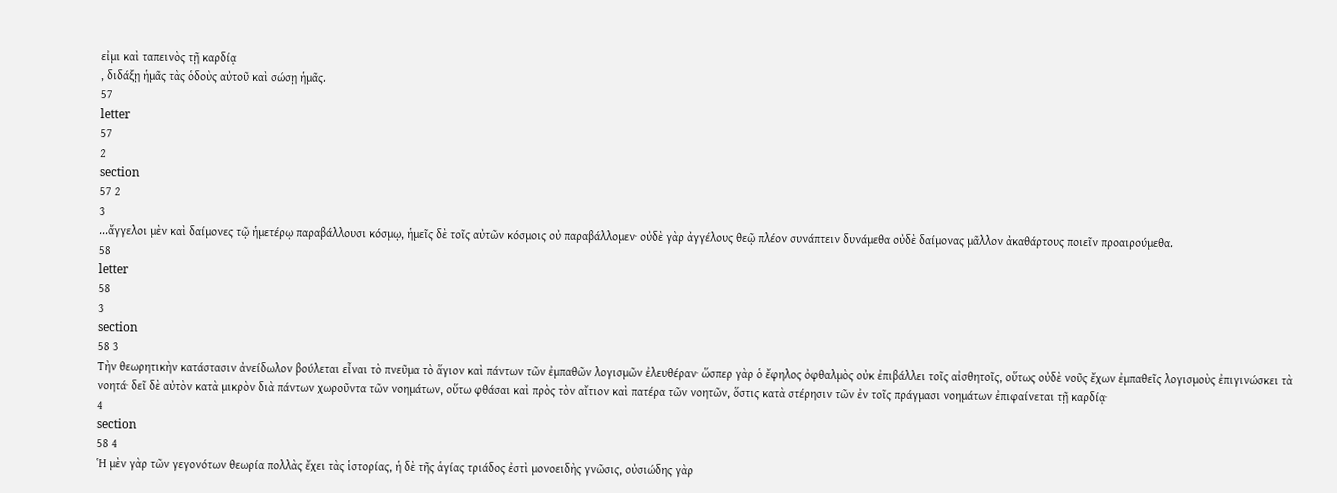εἰμι καὶ ταπεινὸς τῇ καρδίᾳ
, διδάξῃ ἡμᾶς τὰς ὁδοὺς αὐτοῦ καὶ σώσῃ ἡμᾶς.
57
letter
57
2
section
57 2
3
...ἄγγελοι μὲν καὶ δαίμονες τῷ ἡμετέρῳ παραβάλλουσι κόσμῳ, ἡμεῖς δὲ τοῖς αὐτῶν κόσμοις οὐ παραβάλλομεν· οὐδὲ γὰρ ἀγγέλους θεῷ πλέον συνάπτειν δυνάμεθα οὐδὲ δαίμονας μᾶλλον ἀκαθάρτους ποιεῖν προαιρούμεθα.
58
letter
58
3
section
58 3
Τὴν θεωρητικὴν κατάστασιν ἀνείδωλον βούλεται εἶναι τὸ πνεῦμα τὸ ἅγιον καὶ πάντων τῶν ἐμπαθῶν λογισμῶν ἐλευθέραν· ὥσπερ γὰρ ὁ ἔφηλος ὀφθαλμὸς οὐκ ἐπιβάλλει τοῖς αἰσθητοῖς, οὕτως οὐδὲ νοῦς ἔχων ἐμπαθεῖς λογισμοὺς ἐπιγινώσκει τὰ νοητά· δεῖ δὲ αὐτὸν κατὰ μικρὸν διὰ πάντων χωροῦντα τῶν νοημάτων, οὕτω φθάσαι καὶ πρὸς τὸν αἴτιον καὶ πατέρα τῶν νοητῶν, ὅστις κατὰ στέρησιν τῶν ἐν τοῖς πράγμασι νοημάτων ἐπιφαίνεται τῇ καρδίᾳ·
4
section
58 4
Ἡ μὲν γὰρ τῶν γεγονότων θεωρία πολλὰς ἔχει τὰς ἱστορίας, ἡ δὲ τῆς ἁγίας τριάδος ἐστὶ μονοειδὴς γνῶσις, οὐσιώδης γὰρ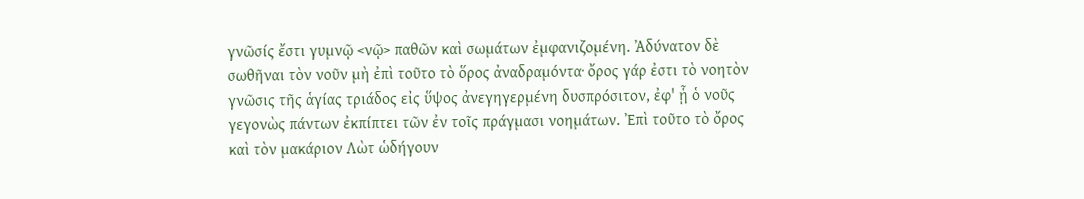γνῶσίς ἔστι γυμνῷ <νῷ> παθῶν καὶ σωμάτων ἐμφανιζομένη. Ἀδύνατον δὲ σωθῆναι τὸν νοῦν μὴ ἐπὶ τοῦτο τὸ ὅρος ἀναδραμόντα· ὄρος γάρ ἐστι τὸ νοητὸν γνῶσις τῆς ἁγίας τριάδος εἰς ὕψος ἀνεγηγερμένη δυσπρόσιτον, ἐφ' ᾗ ὁ νοῦς γεγονὼς πάντων ἐκπίπτει τῶν ἐν τοῖς πράγμασι νοημάτων. Ἐπὶ τοῦτο τὸ ὄρος καὶ τὸν μακάριον Λὼτ ὡδήγουν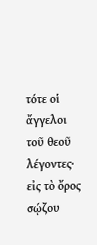τότε οἱ ἄγγελοι τοῦ θεοῦ λέγοντες·
εἰς τὸ ὄρος σῴζου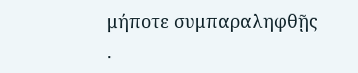μήποτε συμπαραληφθῇς
.